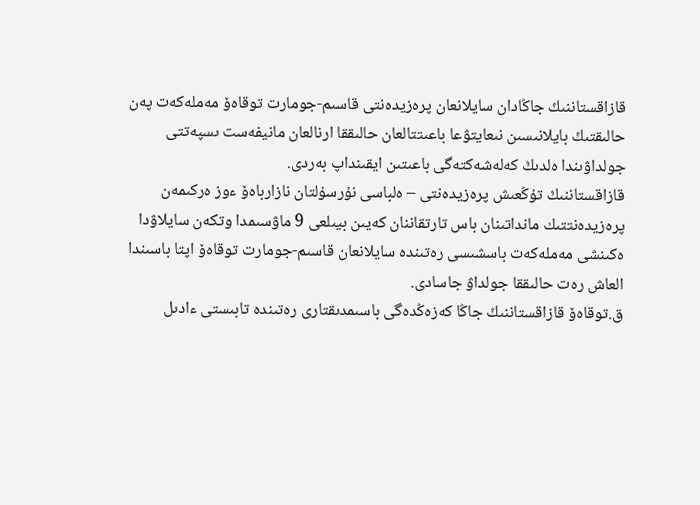قازاقستاننىڭ جاڭادان سايلانعان پرەزيدەنتى قاسىم-جومارت توقاەۆ مەملەكەت پەن حالىقتىڭ بايلانىسىن نىعايتۋعا باعىتتالعان حالىققا ارنالعان مانيفەست ىسپەتتى جولداۋىندا ەلدىڭ كەلەشەكتەگى باعىتىن ايقىنداپ بەردى.
قازاقستاننىڭ تۇڭعىش پرەزيدەنتى – ەلباسى نۇرسۇلتان نازارباەۆ ءوز ەركىمەن پرەزيدەنتتىك مانداتىنان باس تارتقاننان كەيىن بيىلعى 9 ماۋسىمدا وتكەن سايلاۋدا ەكىنشى مەملەكەت باسشىسى رەتىندە سايلانعان قاسىم-جومارت توقاەۆ اپتا باسىندا العاش رەت حالىققا جولداۋ جاسادى.
ق.توقاەۆ قازاقستاننىڭ جاڭا كەزەڭدەگى باسىمدىقتارى رەتىندە تابىستى ءادىل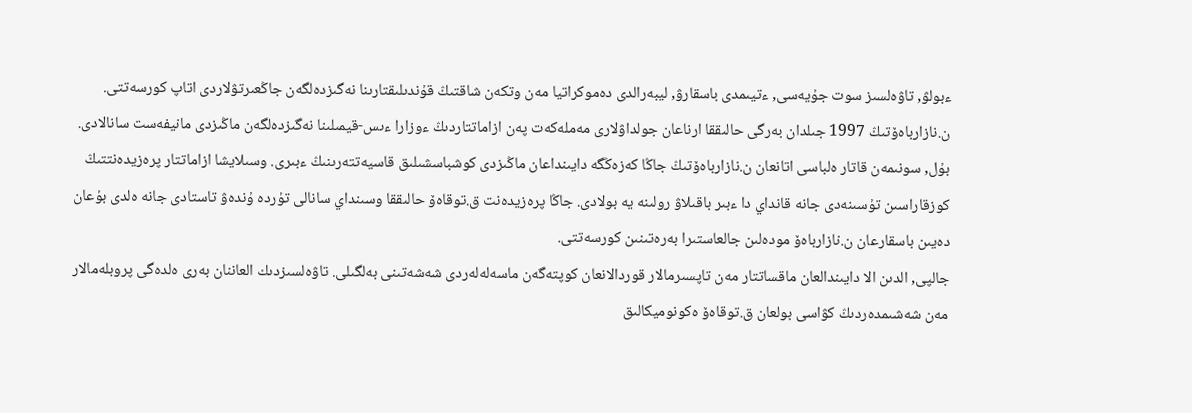ءبولۋ, تاۋەلسىز سوت جۇيەسى, ءتيىمدى باسقارۋ, ليبەرالدى دەموكراتيا مەن وتكەن شاقتىڭ قۇندىلىقتارىنا نەگىزدەلگەن جاڭعىرتۋلاردى اتاپ كورسەتتى.
ن.نازارباەۆتىڭ 1997 جىلدان بەرگى حالىققا ارناعان جولداۋلارى مەملەكەت پەن ازاماتتاردىڭ ءوزارا ءىس-قيمىلىنا نەگىزدەلگەن ماڭىزدى مانيفەست سانالادى. بۇل, سونىمەن قاتار ەلباسى اتانعان ن.نازارباەۆتىڭ جاڭا كەزەڭگە دايىنداعان ماڭىزدى كوشباسشىلىق قاسيەتتەرىنىڭ ءبىرى. وسىلايشا ازاماتتار پرەزيدەنتتىڭ كوزقاراسىن تۇسىنەدى جانە قانداي دا ءبىر باقىلاۋ رولىنە يە بولادى. جاڭا پرەزيدەنت ق.توقاەۆ حالىققا وسىنداي سانالى تۇردە ۇندەۋ تاستادى جانە ەلدى بۇعان دەيىن باسقارعان ن.نازارباەۆ مودەلىن جالعاستىرا بەرەتىنىن كورسەتتى.
جالپى, الدىن الا دايىندالعان ماقساتتار مەن تاپسىرمالار قوردالانعان كوپتەگەن ماسەلەلەردى شەشەتىنى بەلگىلى. تاۋەلسىزدىك العاننان بەرى ەلدەگى پروبلەمالار مەن شەشىمدەردىڭ كۋاسى بولعان ق.توقاەۆ ەكونوميكالىق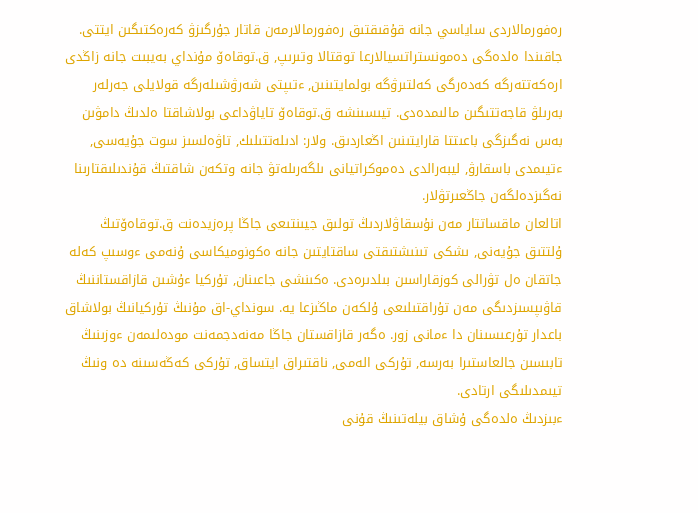رەفورمالاردى ساياسي جانە قۇقىقتىق رەفورمالارمەن قاتار جۇرگىزۋ كەرەكتىگىن ايتتى. جاقىندا ەلدەگى دەمونستراتسيالارعا توقتالا وتىرىپ, ق.توقاەۆ مۇنداي بەيبىت جانە زاڭدى ارەكەتتەرگە كەدەرگى كەلتىرۋگە بولمايتىنىن, ءتىپتى شەرۋشىلەرگە قولايلى جەرلەر بەرىلۋ قاجەتتىگىن مالىمدەدى. تيىسىنشە ق.توقاەۆ تاياۋداعى بولاشاقتا ەلدىڭ دامۋىن بەس نەگىزگى باعىتتا قارايتىنىن اڭعاردىق. ولار: ادىلەتتىلىك, تاۋەلسىز سوت جۇيەسى, ءتيىمدى باسقارۋ, ليبەرالدى دەموكراتيانى ىلگەرىلەتۋ جانە وتكەن شاقتىڭ قۇندىلىقتارىنا نەگىزدەلگەن جاڭعىرتۋلار.
اتالعان ماقساتتار مەن نۇسقاۋلاردىڭ تولىق جيىنتىعى جاڭا پرەزيدەنت ق.توقاەۆتىڭ ۇلتتىق جۇيەنى, ىشكى تىنىشتىقتى ساقتايتىن جانە ەكونوميكاسى ۇنەمى ءوسىپ كەلە جاتقان ەل تۋرالى كوزقاراسىن بىلدىرەدى. ەكىنشى جاعىنان, تۇركيا ءۇشىن قازاقستاننىڭ قاۋىپسىزدىگى مەن تۇراقتىلىعى ۇلكەن ماڭىزعا يە. سونداي-اق مۇنىڭ تۇركيانىڭ بولاشاق باعدار تۇرعىسىنان دا ءمانى زور. ەگەر قازاقستان جاڭا مەنەدجمەنت مودەلىمەن ءوزىنىڭ تابىسىن جالعاستىرا بەرسە, تۇركى الەمى, ناقتىراق ايتساق, تۇركى كەڭەسىنە دە ونىڭ تيىمدىلىگى ارتادى.
ءبىزدىڭ ەلدەگى ۇشاق بيلەتىنىڭ قۇنى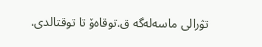تۋرالى ماسەلەگە ق.توقاەۆ تا توقتالدى.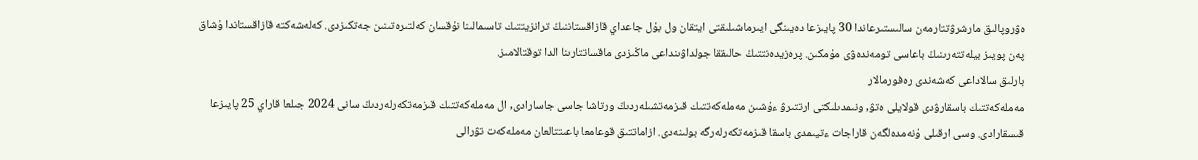ەۋروپالىق مارشرۋتتارمەن سالىستىرعاندا 30 پايىزعا دەيىنگى ايىرماشىلىقتى ايتقان ول بۇل جاعداي قازاقستاننىڭ ترانزيتتىك تاسىمالىنا نۇقسان كەلتىرەتىنىن جەتكىزدى. كەلەشەكتە قازاقستاندا ۇشاق پەن پويىز بيلەتتەرىنىڭ باعاسى تومەندەۋى مۇمكىن. پرەزيدەنتتىڭ حالىققا جولداۋىنداعى ماڭىزدى ماقساتتارىنا الدا توقتالامىز.
بارلىق سالاداعى كەشەندى رەفورمالار
مەملەكەتتىك باسقارۋدى قولايلى ەتۋ, ونىمدىلىكتى ارتتىرۋ ءۇشىن مەملەكەتتىك قىزمەتشىلەردىڭ ورتاشا جاسى جاسارادى, ال مەملەكەتتىك قىزمەتكەرلەردىڭ سانى 2024 جىلعا قاراي 25 پايىزعا قىسقارادى. وسى ارقىلى ۇنەمدەلگەن قاراجات ءتيىمدى باسقا قىزمەتكەرلەرگە بولىنەدى. ازاماتتىق قوعامعا باعىتتالعان مەملەكەت تۋرالى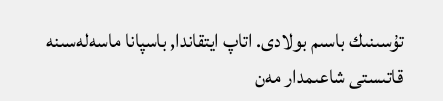تۇسىنىك باسىم بولادى. اتاپ ايتقاندا, باسپانا ماسەلەسىنە قاتىستى شاعىمدار مەن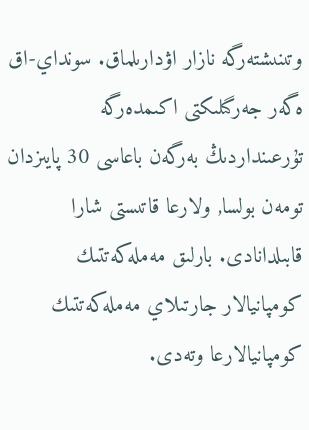وتىنىشتەرگە نازار اۋدارىلماق. سونداي-اق ەگەر جەرگىلىكتى اكىمدەرگە تۇرعىنداردىڭ بەرگەن باعاسى 30 پايىزدان تومەن بولسا, ولارعا قاتىستى شارا قابىلدانادى. بارلىق مەملەكەتتىك كومپانيالار جارتىلاي مەملەكەتتىك كومپانيالارعا وتەدى.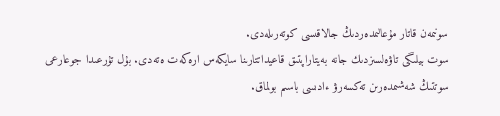سونىمەن قاتار مۇعالىمدەردىڭ جالاقىسى كوتەرىلەدى.
سوت بيلىگى تاۋەلسىزدىك جانە بەيتاراپتىق قاعيداتتارىنا سايكەس ارەكەت ەتەدى. بۇل تۇرعىدا جوعارعى سوتتىڭ شەشىمدەرىن تەكسەرۋ ءادىسى باسىم بولماق.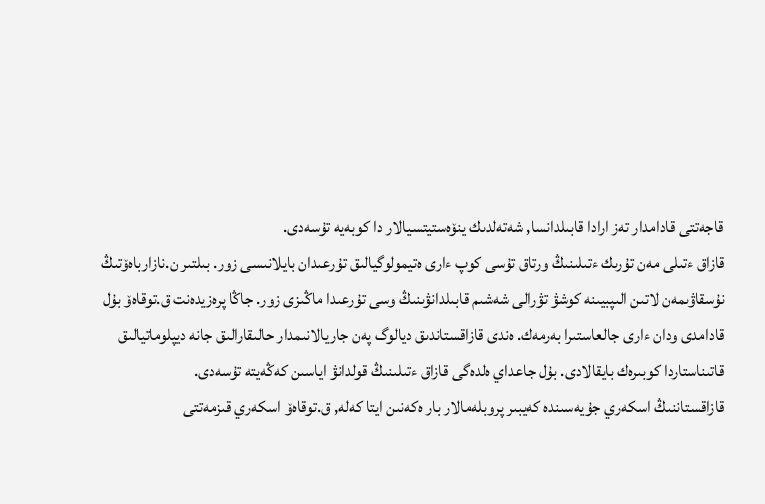قاجەتتى قادامدار تەز ارادا قابىلدانسا, شەتەلدىك ينۆەستيتسيالار دا كوبەيە تۇسەدى.
قازاق ءتىلى مەن تۇرىك ءتىلىنىڭ ورتاق تۇسى كوپ ءارى ەتيمولوگيالىق تۇرعىدان بايلانىسى زور. بىلتىر ن.نازارباەۆتىڭ نۇسقاۋىمەن لاتىن الىپبيىنە كوشۋ تۋرالى شەشىم قابىلدانۋىنىڭ وسى تۇرعىدا ماڭىزى زور. جاڭا پرەزيدەنت ق.توقاەۆ بۇل قادامدى ودان ءارى جالعاستىرا بەرمەك. ەندى قازاقستاندىق ديالوگ پەن جاريالانىمدار حالىقارالىق جانە ديپلوماتيالىق قاتىناستاردا كوبىرەك بايقالادى. بۇل جاعداي ەلدەگى قازاق ءتىلىنىڭ قولدانۋ اياسىن كەڭەيتە تۇسەدى.
قازاقستاننىڭ اسكەري جۇيەسىندە كەيبىر پروبلەمالار بار ەكەنىن ايتا كەلە, ق.توقاەۆ اسكەري قىزمەتتى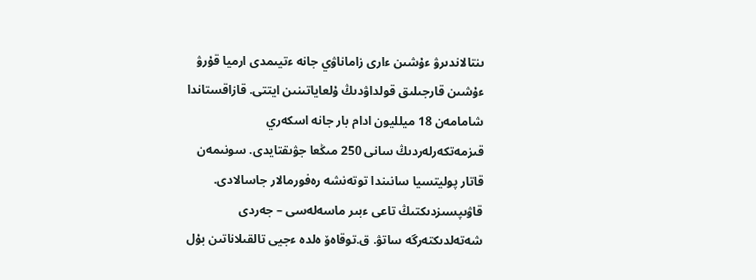ىنتالاندىرۋ ءۇشىن ءارى زاماناۋي جانە ءتيىمدى ارميا قۇرۋ ءۇشىن قارجىلىق قولداۋدىڭ ۇلعاياتىنىن ايتتى. قازاقستاندا شامامەن 18 ميلليون ادام بار جانە اسكەري قىزمەتكەرلەردىڭ سانى 250 مىڭعا جۋىقتايدى. سونىمەن قاتار پوليتسيا سانىندا توتەنشە رەفورمالار جاسالادى. قاۋىپسىزدىكتىڭ تاعى ءبىر ماسەلەسى – جەردى شەتەلدىكتەرگە ساتۋ. ق.توقاەۆ ەلدە ءجيى تالقىلاناتىن بۇل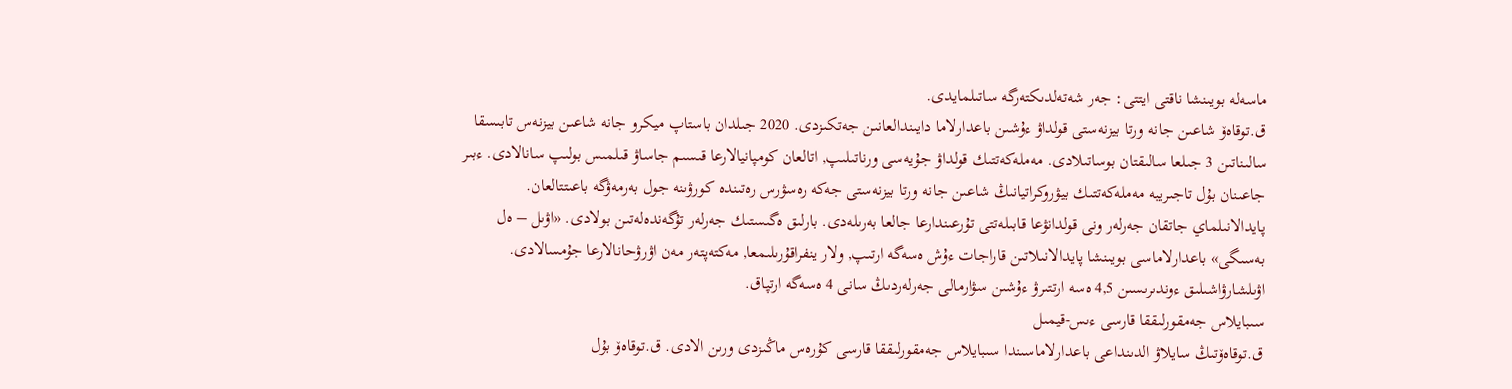ماسەلە بويىنشا ناقتى ايتتى: جەر شەتەلدىكتەرگە ساتىلمايدى.
ق.توقاەۆ شاعىن جانە ورتا بيزنەستى قولداۋ ءۇشىن باعدارلاما دايىندالعانىن جەتكىزدى. 2020 جىلدان باستاپ ميكرو جانە شاعىن بيزنەس تابىسقا سالىناتىن 3 جىلعا سالىقتان بوساتىلادى. مەملەكەتتىك قولداۋ جۇيەسى ورناتىلىپ, اتالعان كومپانيالارعا قىسىم جاساۋ قىلمىس بولىپ سانالادى. ءبىر جاعىنان بۇل تاجىريبە مەملەكەتتىك بيۋروكراتيانىڭ شاعىن جانە ورتا بيزنەستى جەكە رەسۋرس رەتىندە كورۋىنە جول بەرمەۋگە باعىتتالعان.
پايدالانىلماي جاتقان جەرلەر ونى قولدانۋعا قابىلەتتى تۇرعىندارعا جالعا بەرىلەدى. بارلىق ەگىستىك جەرلەر تۇگەندەلەتىن بولادى. «اۋىل – ەل بەسىگى» باعدارلاماسى بويىنشا پايدالانىلاتىن قاراجات ءۇش ەسەگە ارتىپ, ولار ينفراقۇرىلىمعا, مەكتەپتەر مەن اۋرۋحانالارعا جۇمسالادى. اۋىلشارۋاشىلىق ءوندىرىسىن 4,5 ەسە ارتتىرۋ ءۇشىن سۋارمالى جەرلەردىڭ سانى 4 ەسەگە ارتپاق.
سىبايلاس جەمقورلىققا قارسى ءىس-قيمىل
ق.توقاەۆتىڭ سايلاۋ الدىنداعى باعدارلاماسىندا سىبايلاس جەمقورلىققا قارسى كۇرەس ماڭىزدى ورىن الادى. ق.توقاەۆ بۇل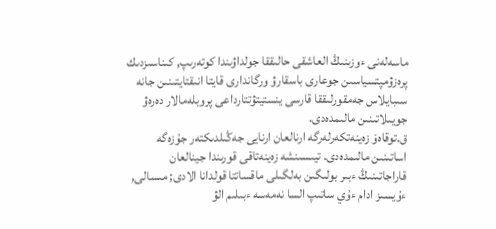ماسەلەنى ءوزىنىڭ العاشقى حالىققا جولداۋىندا كوتەرىپ, كىناسىزدىك پرەزۋمپتسياسىن جوعارى باسقارۋ ورگاندارى قايتا انىقتايتىنىن جانە سىبايلاس جەمقورلىققا قارسى ينستيتۋتتارداعى پروبلەمالار دەرەۋ جويىلاتىنىن مالىمدەدى.
ق.توقاەۆ زەينەتكەرلەرگە ارنالعان ارنايى جەڭىلدىكتەر جۇزەگە اساتىنىن مالىمدەدى. تيىسىنشە زەينەتاقى قورىندا جينالعان قاراجاتىنىڭ ءبىر بولىگىن بەلگىلى ماقساتتا قولدانا الادى; مىسالى, ءۇيسىز ادام ءۇي ساتىپ السا نەمەسە ءبىلىم الۋ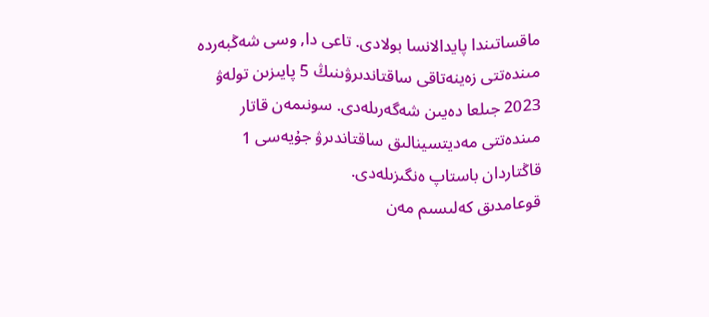ماقساتىندا پايدالانسا بولادى. تاعى دا, وسى شەڭبەردە مىندەتتى زەينەتاقى ساقتاندىرۋىنىڭ 5 پايىزىن تولەۋ 2023 جىلعا دەيىن شەگەرىلەدى. سونىمەن قاتار مىندەتتى مەديتسينالىق ساقتاندىرۋ جۇيەسى 1 قاڭتاردان باستاپ ەنگىزىلەدى.
قوعامدىق كەلىسىم مەن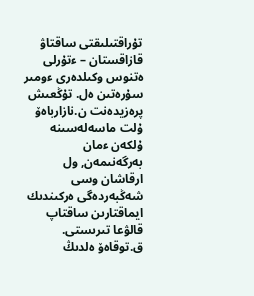تۇراقتىلىقتى ساقتاۋ
قازاقستان – ءتۇرلى ەتنوس وكىلدەرى ءومىر سۇرەتىن ەل. تۇڭعىش پرەزيدەنت ن.نازارباەۆ ۇلت ماسەلەسىنە ۇلكەن ءمان بەرگەنىمەن, ول ارقاشان وسى شەڭبەردەگى ەركىندىك ايماقتارىن ساقتاپ قالۋعا تىرىستى. ق.توقاەۆ ەلدىڭ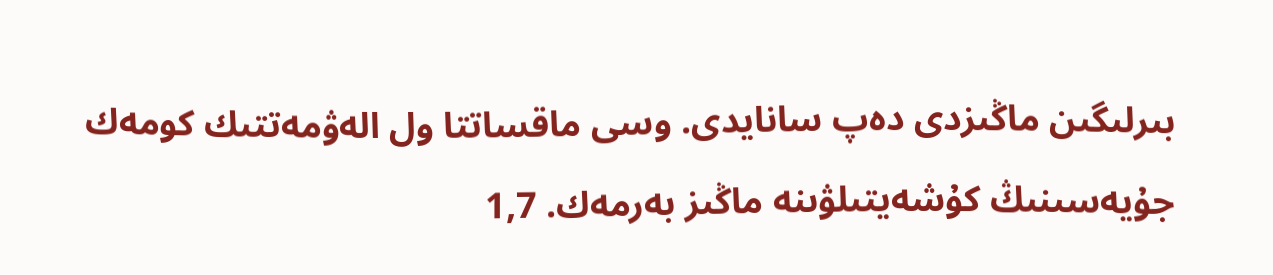بىرلىگىن ماڭىزدى دەپ سانايدى. وسى ماقساتتا ول الەۋمەتتىك كومەك جۇيەسىنىڭ كۇشەيتىلۋىنە ماڭىز بەرمەك. 1,7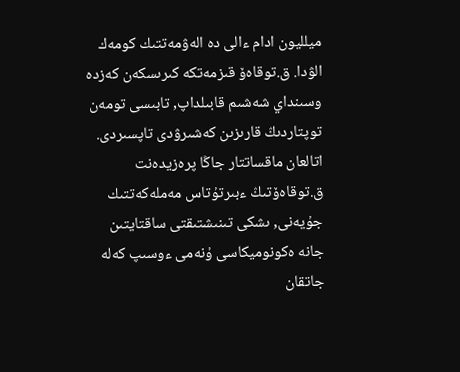ميلليون ادام ءالى دە الەۋمەتتىك كومەك الۋدا. ق.توقاەۆ قىزمەتكە كىرىسكەن كەزدە وسىنداي شەشىم قابىلداپ, تابىسى تومەن توپتاردىڭ قارىزىن كەشىرۋدى تاپسىردى.
اتالعان ماقساتتار جاڭا پرەزيدەنت ق.توقاەۆتىڭ ءبىرتۇتاس مەملەكەتتىك جۇيەنى, ىشكى تىنىشتىقتى ساقتايتىن جانە ەكونوميكاسى ۇنەمى ءوسىپ كەلە جاتقان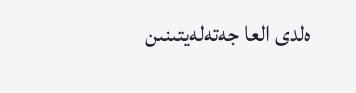ەلدى العا جەتەلەيتىنىن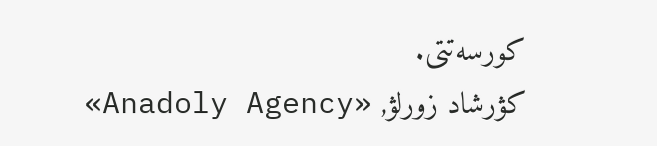كورسەتتى.
كۋرشاد زورلۋ, «Anadoly Agency»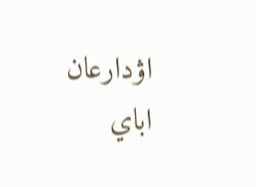اۋدارعان اباي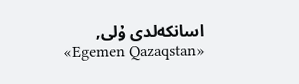اسانكەلدى ۇلى,
«Egemen Qazaqstan»